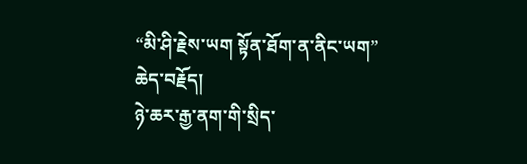“མི་ཤི་རྗེས་ཡག སྟོན་ཐོག་ན་ནིང་ཡག”
ཆེད་བརྗོད།
ཉེ་ཆར་རྒྱ་ནག་གི་སྲིད་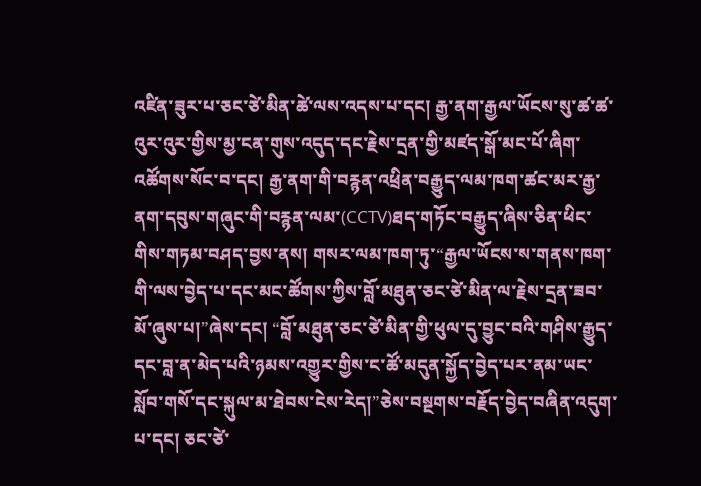འཛིན་ཟུར་པ་ཅང་ཙེ་མིན་ཚེ་ལས་འདས་པ་དང། རྒྱ་ནག་རྒྱལ་ཡོངས་སུ་ཚ་ཚ་འུར་འུར་གྱིས་མྱ་ངན་གུས་འདུད་དང་རྗེས་དྲན་གྱི་མཛད་སྒོ་མང་པོ་ཞིག་འཚོགས་སོང་བ་དང། རྒྱ་ནག་གི་བརྙན་འཕྲིན་བརྒྱུད་ལམ་ཁག་ཚང་མར་རྒྱ་ནག་དབུས་གཞུང་གི་བརྙན་ལམ་(CCTV)ཐད་གཏོང་བརྒྱུད་ཞིས་ཅིན་ཕིང་གིས་གཏམ་བཤད་བྱས་ནས། གསར་ལམ་ཁག་ཏུ་“རྒྱལ་ཡོངས་ས་གནས་ཁག་གི་ལས་བྱེད་པ་དང་མང་ཚོགས་ཀྱིས་བློ་མཐུན་ཅང་ཙེ་མིན་ལ་རྗེས་དྲན་ཟབ་མོ་ཞུས་པ།”ཞེས་དང། “བློ་མཐུན་ཅང་ཙེ་མིན་གྱི་ཕུལ་དུ་བྱུང་བའི་གཤིས་རྒྱུད་དང་བླ་ན་མེད་པའི་ཉམས་འགྱུར་གྱིས་ང་ཚོ་མདུན་སྐྱོད་བྱེད་པར་ནམ་ཡང་སློབ་གསོ་དང་སྐུལ་མ་ཐེབས་ངེས་རེད།”ཅེས་བསྔགས་བརྗོད་བྱེད་བཞིན་འདུག་པ་དང། ཅང་ཙེ་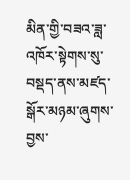མིན་གྱི་བཟའ་ཟླ་འཁོར་སྟེགས་སུ་བསྡད་ནས་མཛད་སྒོར་མཉམ་ཞུགས་བྱས་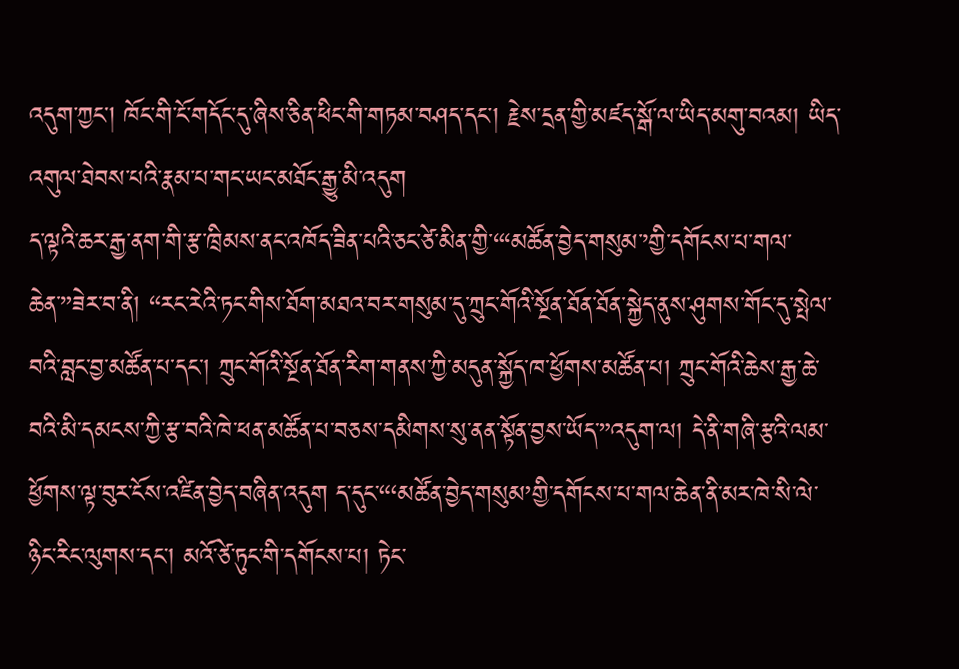འདུག་ཀྱང། ཁོང་གི་ངོ་གདོང་དུ་ཞིས་ཅིན་ཕིང་གི་གཏམ་བཤད་དང་། རྗེས་དྲན་གྱི་མཛད་སྒོ་ལ་ཡིད་མགུ་བའམ། ཡིད་འགུལ་ཐེབས་པའི་རྣམ་པ་གང་ཡང་མཐོང་རྒྱུ་མི་འདུག
ད་ལྟའི་ཆར་རྒྱ་ནག་གི་རྩ་ཁྲིམས་ནང་འཁོད་ཟིན་པའི་ཅང་ཙེ་མིན་གྱི་“‘མཚོན་བྱེད་གསུམ་’གྱི་དགོངས་པ་གལ་ཆེན་”ཟེར་བ་ནི། “རང་རེའི་ཏང་གིས་ཐོག་མཐའ་བར་གསུམ་དུ་ཀྲུང་གོའི་སྔོན་ཐོན་ཐོན་སྐྱེད་ནུས་ཤུགས་གོང་དུ་སྤེལ་བའི་བླང་བྱ་མཚོན་པ་དང་། ཀྲུང་གོའི་སྔོན་ཐོན་རིག་གནས་ཀྱི་མདུན་སྐྱོད་ཁ་ཕྱོགས་མཚོན་པ། ཀྲུང་གོའི་ཆེས་རྒྱ་ཆེ་བའི་མི་དམངས་ཀྱི་རྩ་བའི་ཁེ་ཕན་མཚོན་པ་བཅས་དམིགས་སུ་ནན་སྟོན་བྱས་ཡོད་”འདུག་ལ། དེ་ནི་གཞི་རྩའི་ལམ་ཕྱོགས་ལྟ་བུར་ངོས་འཛིན་བྱེད་བཞིན་འདུག ད་དུང་“‘མཚོན་བྱེད་གསུམ’གྱི་དགོངས་པ་གལ་ཆེན་ནི་མར་ཁེ་སི་ལེ་ཉིང་རིང་ལུགས་དང་། མའོ་ཙེ་ཏུང་གི་དགོངས་པ། ཏེང་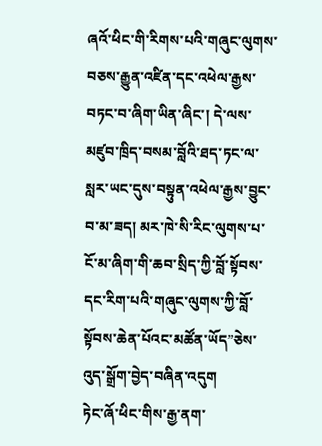ཞའོ་ཕིང་གི་རིགས་པའི་གཞུང་ལུགས་བཅས་རྒྱུན་འཛིན་དང་འཕེལ་རྒྱས་བཏང་བ་ཞིག་ཡིན་ཞིང་། དེ་ལས་མཛུབ་ཁྲིད་བསམ་བློའི་ཐད་ཏང་ལ་སླར་ཡང་དུས་བསྟུན་འཕེལ་རྒྱས་བྱུང་བ་མ་ཟད། མར་ཁེ་སི་རིང་ལུགས་པ་ངོ་མ་ཞིག་གི་ཆབ་སྲིད་ཀྱི་བློ་སྟོབས་དང་རིག་པའི་གཞུང་ལུགས་ཀྱི་བློ་སྟོབས་ཆེན་པོའང་མཚོན་ཡོད”ཅེས་འུད་སྒྲོག་བྱེད་བཞིན་འདུག
ཏེང་ཞོ་ཕིང་གིས་རྒྱ་ནག་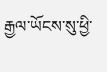རྒྱལ་ཡོངས་སུ་ཕྱི་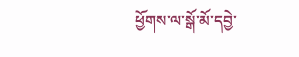ཕྱོགས་ལ་སྒོ་མོ་དབྱེ་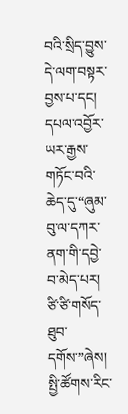བའི་སྲིད་བྱུས་དེ་ལག་བསྟར་བྱས་པ་དང། དཔལ་འབྱོར་ཡར་རྒྱས་གཏོང་བའི་ཆེད་དུ་“ཞུམ་བུ་ལ་དཀར་ནག་གི་དབྱེ་བ་མེད་པར། ཙི་ཙི་གསོད་ཐུབ་དགོས་”ཞེས། སྤྱི་ཚོགས་རིང་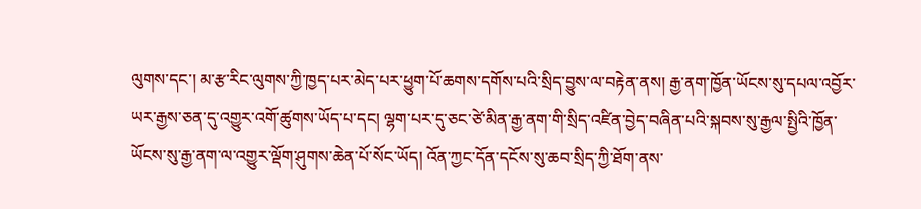ལུགས་དང་། མ་རྩ་རིང་ལུགས་ཀྱི་ཁྱད་པར་མེད་པར་ཕྱུག་པོ་ཆགས་དགོས་པའི་སྲིད་བྱུས་ལ་བརྟེན་ནས། རྒྱ་ནག་ཁྱོན་ཡོངས་སུ་དཔལ་འབྱོར་ཡར་རྒྱས་ཅན་དུ་འགྱུར་འགོ་ཚུགས་ཡོད་པ་དང། ལྷག་པར་དུ་ཅང་ཙེ་མིན་རྒྱ་ནག་གི་སྲིད་འཛིན་བྱེད་བཞིན་པའི་སྐབས་སུ་རྒྱལ་སྤྱིའི་ཁྱོན་ཡོངས་སུ་རྒྱ་ནག་ལ་འགྱུར་ལྡོག་ཤུགས་ཆེན་པོ་སོང་ཡོད། འོན་ཀྱང་དོན་དངོས་སུ་ཆབ་སྲིད་ཀྱི་ཐོག་ནས་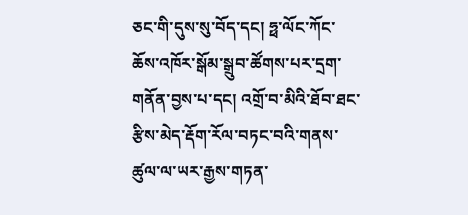ཅང་གི་དུས་སུ་བོད་དང། ཧྥ་ལོང་ཀོང་ཆོས་འཁོར་སྒོམ་སྒྲུབ་ཚོགས་པར་དྲག་གནོན་བྱས་པ་དང། འགྲོ་བ་མིའི་ཐོབ་ཐང་རྩིས་མེད་རྡོག་རོལ་བཏང་བའི་གནས་ཚུལ་ལ་ཡར་རྒྱས་གཏན་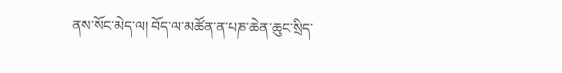ནས་སོང་མེད་ལ། བོད་ལ་མཚོན་ན་པཎ་ཆེན་ཆུང་སྲིད་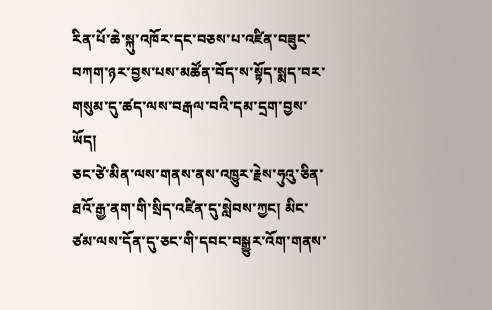རིན་པོ་ཆེ་སྐུ་འཁོར་དང་བཅས་པ་འཛིན་བཟུང་བཀག་ཉར་བྱས་པས་མཚོན་བོད་ས་སྟོད་སྨད་བར་གསུམ་དུ་ཚད་ལས་བརྒལ་བའི་དམ་དྲག་བྱས་ཡོད།
ཅང་ཙེ་མིན་ལས་གནས་ནས་འཁྱུར་རྗེས་ཧུའུ་ཅིན་ཐའོ་རྒྱ་ནག་གི་སྲིད་འཛིན་དུ་སླེབས་ཀྱང། མིང་ཙམ་ལས་དོན་དུ་ཅང་གི་དབང་བསྒྱུར་འོག་གནས་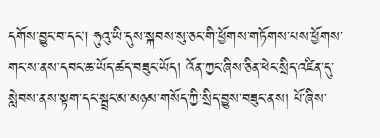དགོས་བྱུང་བ་དང། ཧུའུ་ཡི་དུས་སྐབས་སུ་ཅང་གི་ཕྱོགས་གཏོགས་པས་ཕྱོགས་གང་ས་ནས་དབང་ཆ་ཡོད་ཚད་བཟུང་ཡོད། འོན་ཀྱང་ཞིས་ཅིན་ཕེང་སྲིད་འཛིན་དུ་སླེབས་ནས་སྟག་དང་སྦྲང་མ་མཉམ་གསོད་ཀྱི་སྲིད་བྱུས་བཟུང་ནས། པོ་ཞིས་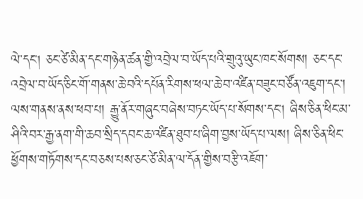ལེ་དང། ཅང་ཙེ་མིན་དང་གཉེན་ཚན་གྱི་འབྲེལ་བ་ཡོད་པའི་གྲུའུ་ཡུང་ཁང་སོགས། ཅང་དང་འབྲེལ་བ་ཡོད་ཅིང་གོ་གནས་ཆེ་བའི་དཔོན་རིགས་ཕལ་ཆེ་བ་འཛིན་བཟུང་བཙོན་འཇུག་དང་། ལས་གནས་ནས་ཕབ་པ། རྒྱུ་ནོར་གཞུང་བཞེས་བཏང་ཡོད་པ་སོགས་དང། ཞིས་ཅིན་ཕིང་མ་ཤིའི་བར་རྒྱ་ནག་གི་ཆབ་སྲིད་དབང་ཆ་འཛིན་ཐུབ་པ་ཞིག་བྱས་ཡོད་པ་ལས། ཞིས་ཅིན་ཕིང་ཕྱོགས་གཏོགས་དང་བཅས་པས་ཅང་ཙེ་མིན་ལ་དོན་གྱིས་བརྩི་འཇོག་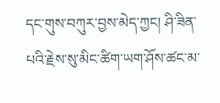དང་གུས་བཀུར་བྱས་མེད་ཀྱང། ཤི་ཟིན་པའི་རྗེས་སུ་མིང་ཚིག་ཡག་ཤོས་ཚང་མ་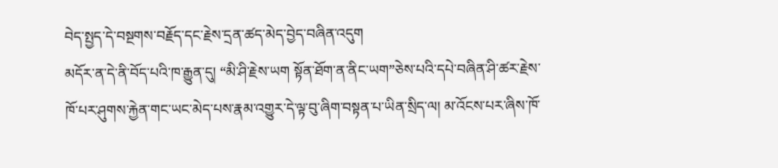བེད་སྤྱད་དེ་བསྔགས་བརྗོད་དང་རྗེས་དྲན་ཚད་མེད་བྱེད་བཞིན་འདུག
མདོར་ན་དེ་ནི་བོད་པའི་ཁ་རྒྱུན་དུ། “མི་ཤི་རྗེས་ཡག སྟོན་ཐོག་ན་ནིང་ཡག”ཅེས་པའི་དཔེ་བཞིན་ཤི་ཚར་རྗེས་ཁོ་པར་ཤུགས་རྐྱེན་གང་ཡང་མེད་པས་རྣམ་འགྱུར་དེ་ལྟ་བུ་ཞིག་བསྟན་པ་ཡིན་སྲིད་ལ། མ་འོངས་པར་ཞིས་ཁོ་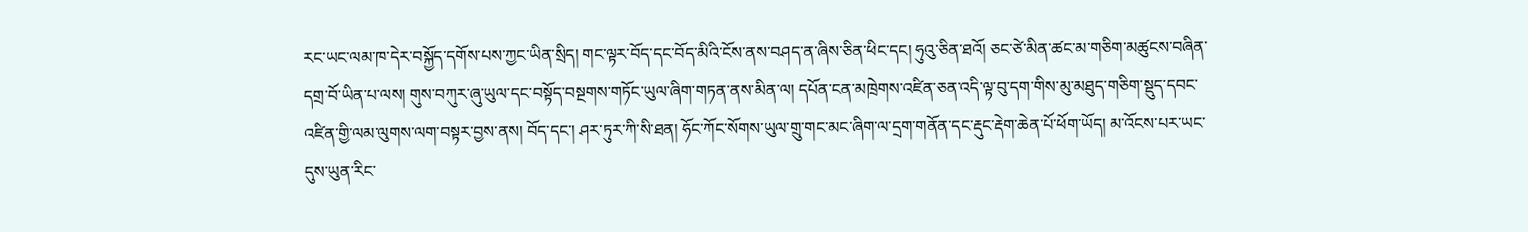རང་ཡང་ལམ་ཁ་དེར་བསྐྱོད་དགོས་པས་ཀྱང་ཡིན་སྲིད། གང་ལྟར་བོད་དང་བོད་མིའི་ངོས་ནས་བཤད་ན་ཞིས་ཅིན་ཕིང་དང། ཧུའུ་ཅིན་ཐའོ། ཅང་ཙེ་མིན་ཚང་མ་གཅིག་མཚུངས་བཞིན་དགྲ་བོ་ཡིན་པ་ལས། གུས་བཀུར་ཞུ་ཡུལ་དང་བསྟོད་བསྔགས་གཏོང་ཡུལ་ཞིག་གཏན་ནས་མིན་ལ། དཔོན་ངན་མཁྲེགས་འཛིན་ཅན་འདི་ལྟ་བུ་དག་གིས་མུ་མཐུད་གཅིག་སྡུད་དབང་འཛིན་གྱི་ལམ་ལུགས་ལག་བསྟར་བྱས་ནས། བོད་དང་། ཤར་ཏུར་ཀི་སི་ཐན། ཧོང་ཀོང་སོགས་ཡུལ་གྲུ་གང་མང་ཞིག་ལ་དྲག་གནོན་དང་རྡུང་རྡེག་ཆེན་པོ་ཕོག་ཡོད། མ་འོངས་པར་ཡང་དུས་ཡུན་རིང་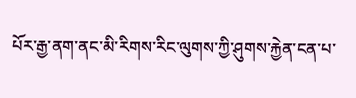པོར་རྒྱ་ནག་ནང་མི་རིགས་རིང་ལུགས་ཀྱི་ཤུགས་རྐྱེན་ངན་པ་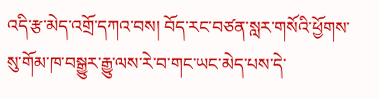འདི་རྩ་མེད་འགྲོ་དཀའ་བས། བོད་རང་བཙན་སླར་གསོའི་ཕྱོགས་སུ་གོམ་ཁ་བསྒྱུར་རྒྱུ་ལས་རེ་བ་གང་ཡང་མེད་པས་དེ་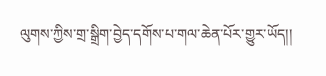ལུགས་ཀྱིས་གྲ་སྒྲིག་བྱེད་དགོས་པ་གལ་ཆེན་པོར་གྱུར་ཡོད།།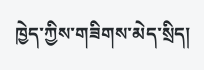ཁྱེད་ཀྱིས་གཟིགས་མེད་སྲིད།